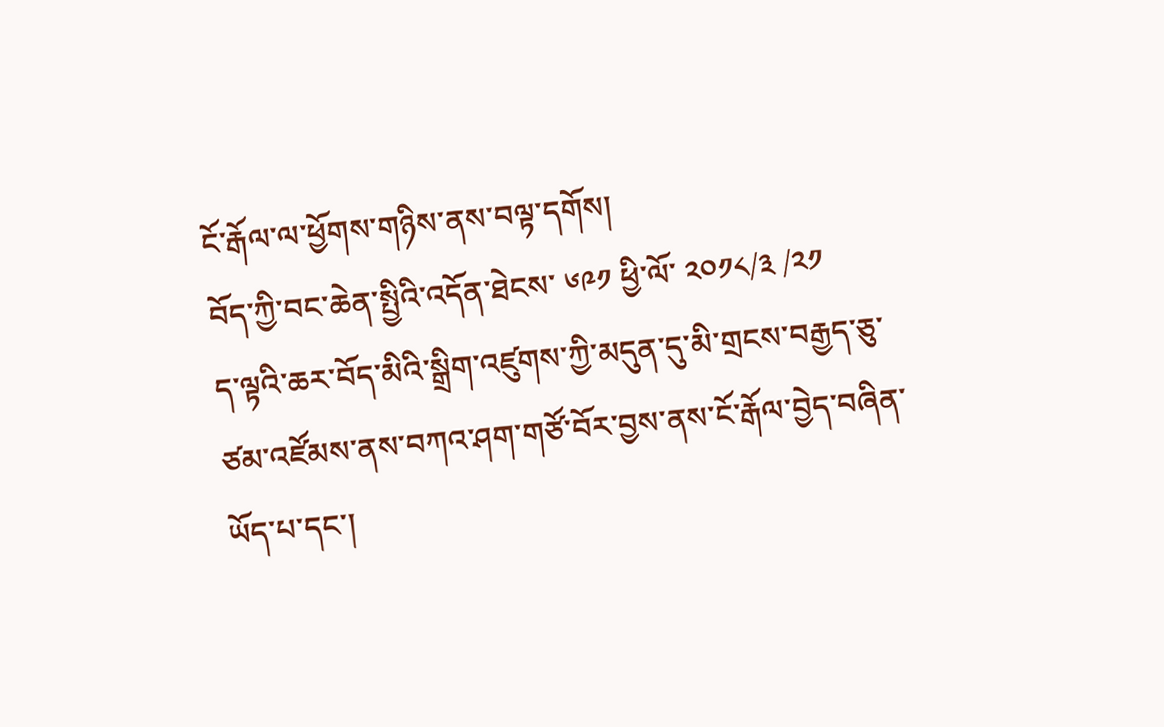ངོ་རྒོལ་ལ་ཕྱོགས་གཉིས་ནས་བལྟ་དགོས།
བོད་ཀྱི་བང་ཆེན་སྤྱིའི་འདོན་ཐེངས་ ༦༩༡ ཕྱི་ལོ་ ༢༠༡༨/༣ /༢༡
ད་ལྟའི་ཆར་བོད་མིའི་སྒྲིག་འཛུགས་ཀྱི་མདུན་དུ་མི་གྲངས་བརྒྱད་ཅུ་ཙམ་འཛོམས་ནས་བཀའ་ཤག་གཙོ་བོར་བྱས་ནས་ངོ་རྒོལ་བྱེད་བཞིན་ཡོད་པ་དང་།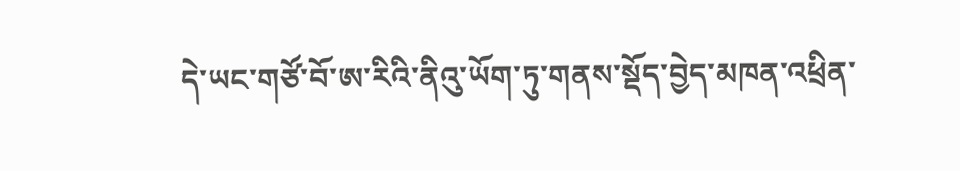དེ་ཡང་གཙོ་བོ་ཨ་རིའི་ནིའུ་ཡོག་ཏུ་གནས་སྡོད་བྱེད་མཁན་འཕྲིན་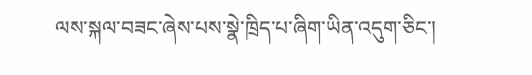ལས་སྐལ་བཟང་ཞེས་པས་སྣེ་ཁྲིད་པ་ཞིག་ཡིན་འདུག་ཅིང་།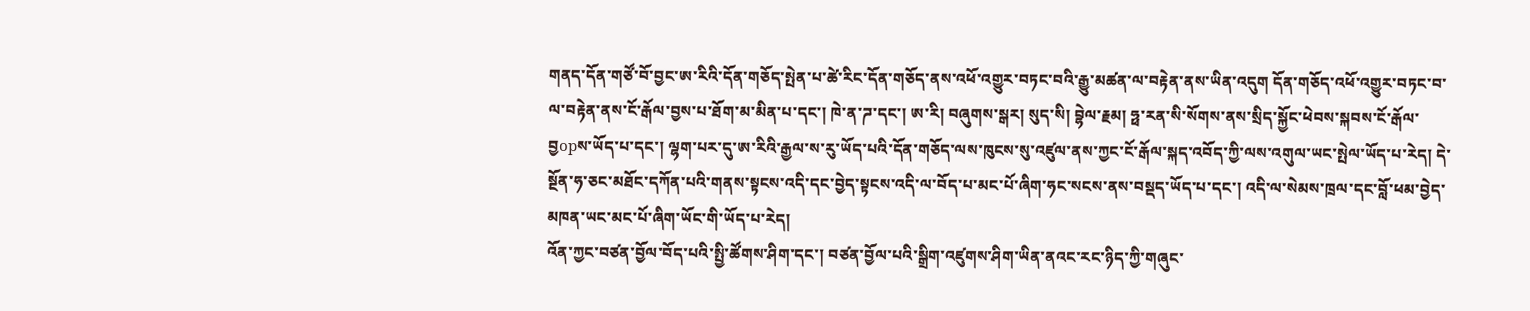གནད་དོན་གཙོ་བོ་བྱང་ཨ་རིའི་དོན་གཅོད་སྤེན་པ་ཚེ་རིང་དོན་གཅོད་ནས་འཕོ་འགྱུར་བཏང་བའི་རྒྱུ་མཚན་ལ་བརྟེན་ནས་ཡིན་འདུག དོན་གཅོད་འཕོ་འགྱུར་བཏང་བ་ལ་བརྟེན་ནས་ངོ་རྒོལ་བྱས་པ་ཐོག་མ་མིན་པ་དང་། ཁེ་ན་ཌ་དང་། ཨ་རི། བཞུགས་སྒར། སུད་སི། བྷེལ་རྗམ། ཧྥ་རན་སི་སོགས་ནས་སྲིད་སྐྱོང་ཕེབས་སྐབས་ངོ་རྒོལ་བྱopས་ཡོད་པ་དང་། ལྷག་པར་དུ་ཨ་རིའི་རྒྱལ་ས་རུ་ཡོད་པའི་དོན་གཅོད་ལས་ཁུངས་སུ་འཛུལ་ནས་ཀྱང་ངོ་རྒོལ་སྐད་འབོད་ཀྱི་ལས་འགུལ་ཡང་སྤེལ་ཡོད་པ་རེད། དེ་སྔོན་ཧ་ཅང་མཐོང་དཀོན་པའི་གནས་སྟངས་འདི་དང་བྱེད་སྟངས་འདི་ལ་བོད་པ་མང་པོ་ཞིག་ཧང་སངས་ནས་བསྡད་ཡོད་པ་དང་། འདི་ལ་སེམས་ཁྲལ་དང་བློ་ཕམ་བྱེད་མཁན་ཡང་མང་པོ་ཞིག་ཡོང་གི་ཡོད་པ་རེད།
འོན་ཀྱང་བཙན་བྱོལ་བོད་པའི་སྤྱི་ཚོགས་ཤིག་དང་། བཙན་བྱོལ་པའི་སྒྲིག་འཛུགས་ཤིག་ཡིན་ནའང་རང་ཉིད་ཀྱི་གཞུང་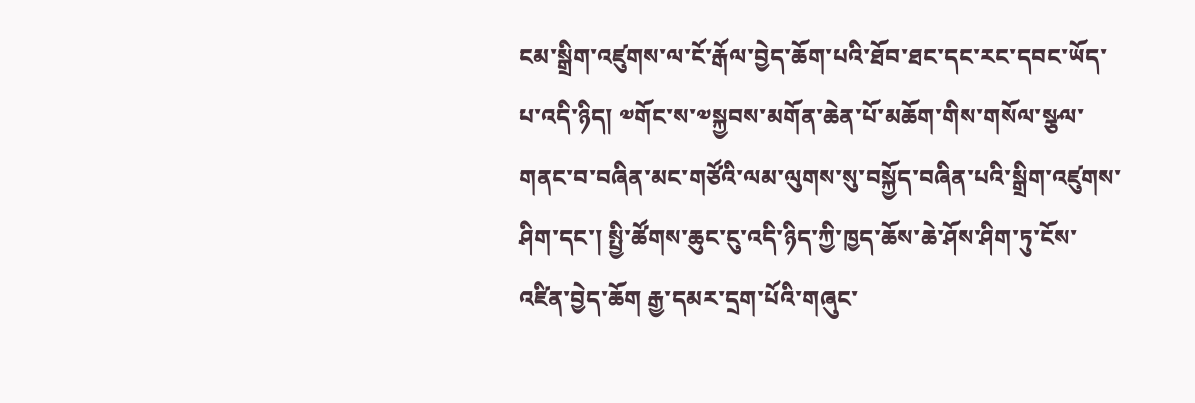ངམ་སྒྲིག་འཛུགས་ལ་ངོ་རྒོལ་བྱེད་ཆོག་པའི་ཐོབ་ཐང་དང་རང་དབང་ཡོད་པ་འདི་ཉིད། ༧གོང་ས་༧སྐྱབས་མགོན་ཆེན་པོ་མཆོག་གིས་གསོལ་སྩལ་གནང་བ་བཞིན་མང་གཙོའི་ལམ་ལུགས་སུ་བསྐྱོད་བཞིན་པའི་སྒྲིག་འཛུགས་ཤིག་དང་། སྤྱི་ཚོགས་ཆུང་ངུ་འདི་ཉིད་ཀྱི་ཁྱད་ཆོས་ཆེ་ཤོས་ཤིག་ཏུ་ངོས་འཛིན་བྱེད་ཆོག རྒྱ་དམར་དྲག་པོའི་གཞུང་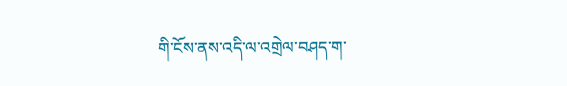གི་ངོས་ནས་འདི་ལ་འགྲེལ་བཤད་ག་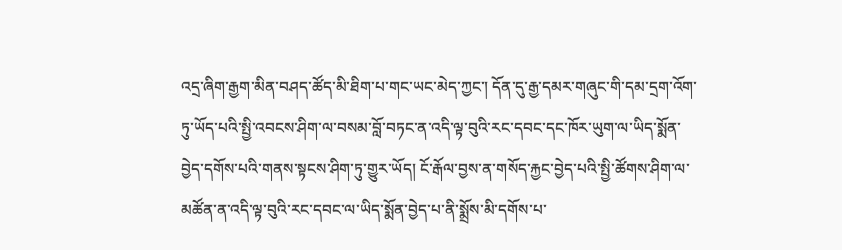འདྲ་ཞིག་རྒྱག་མིན་བཤད་ཚོད་མི་ཐིག་པ་གང་ཡང་མེད་ཀྱང་། དོན་དུ་རྒྱ་དམར་གཞུང་གི་དམ་དྲག་འོག་ཏུ་ཡོད་པའི་སྤྱི་འབངས་ཤིག་ལ་བསམ་བློ་བཏང་ན་འདི་ལྟ་བུའི་རང་དབང་དང་ཁོར་ཡུག་ལ་ཡིད་སྨོན་བྱེད་དགོས་པའི་གནས་སྟངས་ཤིག་ཏུ་གྱུར་ཡོད། ངོ་རྒོལ་བྱས་ན་གསོད་རྐྱང་བྱེད་པའི་སྤྱི་ཚོགས་ཤིག་ལ་མཚོན་ན་འདི་ལྟ་བུའི་རང་དབང་ལ་ཡིད་སྨོན་བྱེད་པ་ནི་སྨྲོས་མི་དགོས་པ་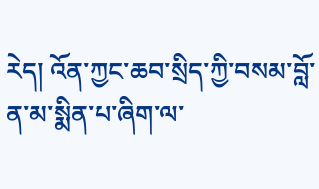རེད། འོན་ཀྱང་ཆབ་སྲིད་ཀྱི་བསམ་བློ་ན་མ་སྨིན་པ་ཞིག་ལ་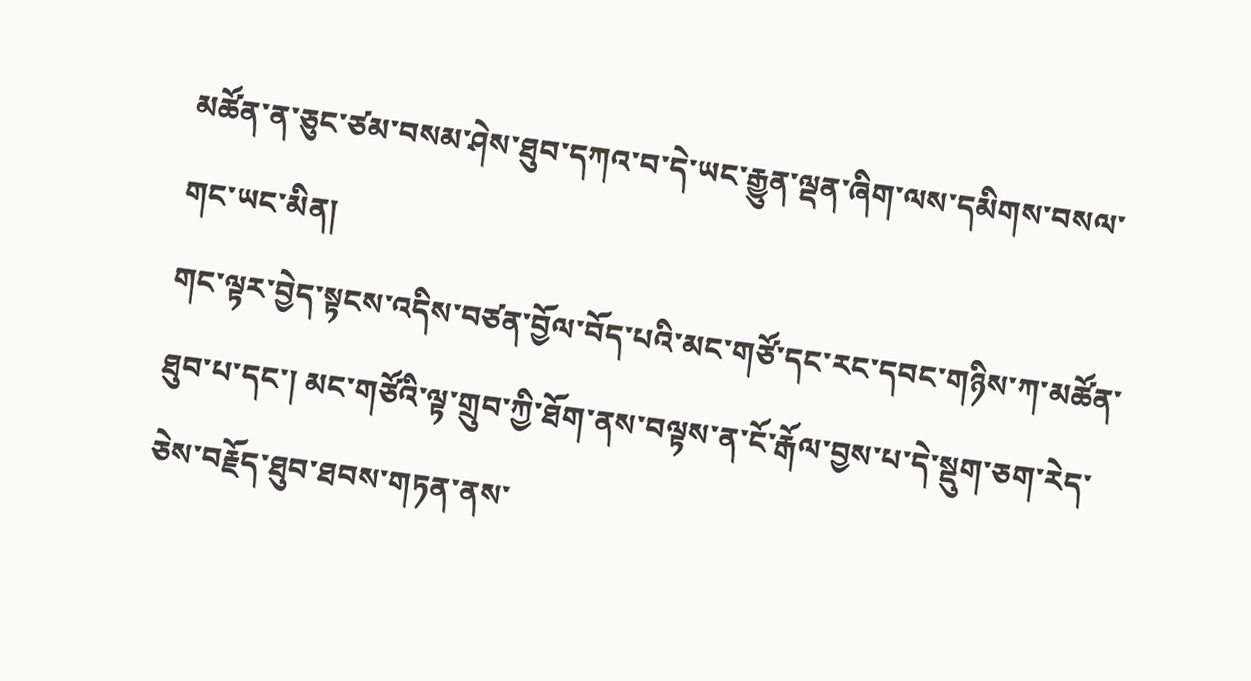མཚོན་ན་ཅུང་ཙམ་བསམ་ཤེས་ཐུབ་དཀའ་བ་དེ་ཡང་རྒྱུན་ལྡན་ཞིག་ལས་དམིགས་བསལ་གང་ཡང་མིན།
གང་ལྟར་བྱེད་སྟངས་འདིས་བཙན་བྱོལ་བོད་པའི་མང་གཙོ་དང་རང་དབང་གཉིས་ཀ་མཚོན་ཐུབ་པ་དང་། མང་གཙོའི་ལྟ་གྲུབ་ཀྱི་ཐོག་ནས་བལྟས་ན་ངོ་རྒོལ་བྱས་པ་དེ་སྡུག་ཅག་རེད་ཅེས་བརྗོད་ཐུབ་ཐབས་གཏན་ནས་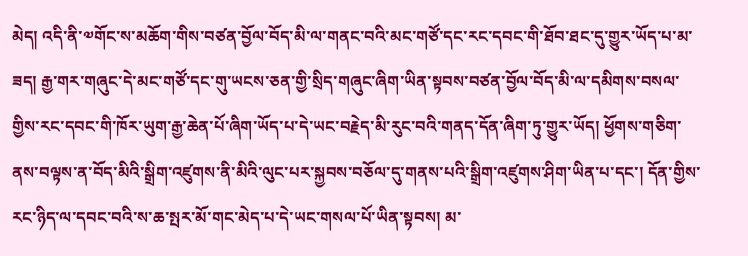མེད། འདི་ནི་༧གོང་ས་མཆོག་གིས་བཙན་བྱོལ་བོད་མི་ལ་གནང་བའི་མང་གཙོ་དང་རང་དབང་གི་ཐོབ་ཐང་དུ་གྱུར་ཡོད་པ་མ་ཟད། རྒྱ་གར་གཞུང་དེ་མང་གཙོ་དང་གུ་ཡངས་ཅན་གྱི་སྲིད་གཞུང་ཞིག་ཡིན་སྟབས་བཙན་བྱོལ་བོད་མི་ལ་དམིགས་བསལ་གྱིས་རང་དབང་གི་ཁོར་ཡུག་རྒྱ་ཆེན་པོ་ཞིག་ཡོད་པ་དེ་ཡང་བརྗེད་མི་རུང་བའི་གནད་དོན་ཞིག་ཏུ་གྱུར་ཡོད། ཕྱོགས་གཅིག་ནས་བལྟས་ན་བོད་མིའི་སྒྲིག་འཛུགས་ནི་མིའི་ལུང་པར་སྐྱབས་བཅོལ་དུ་གནས་པའི་སྒྲིག་འཛུགས་ཤིག་ཡིན་པ་དང་། དོན་གྱིས་རང་ཉིད་ལ་དབང་བའི་ས་ཆ་སྤར་མོ་གང་མེད་པ་དེ་ཡང་གསལ་པོ་ཡིན་སྟབས། མ་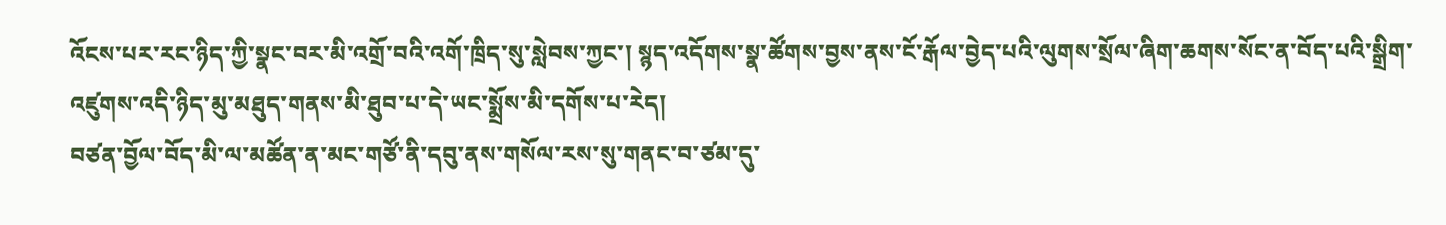འོངས་པར་རང་ཉིད་ཀྱི་སྣང་བར་མི་འགྲོ་བའི་འགོ་ཁྲིད་སུ་སླེབས་ཀྱང་། སྙད་འདོགས་སྣ་ཚོགས་བྱས་ནས་ངོ་རྒོལ་བྱེད་པའི་ལུགས་སྲོལ་ཞིག་ཆགས་སོང་ན་བོད་པའི་སྒྲིག་འཛུགས་འདི་ཉིད་མུ་མཐུད་གནས་མི་ཐུབ་པ་དེ་ཡང་སྨྲོས་མི་དགོས་པ་རེད།
བཙན་བྱོལ་བོད་མི་ལ་མཚོན་ན་མང་གཙོ་ནི་དབུ་ནས་གསོལ་རས་སུ་གནང་བ་ཙམ་དུ་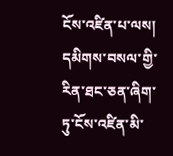ངོས་འཛིན་པ་ལས། དམིགས་བསལ་གྱི་རིན་ཐང་ཅན་ཞིག་ཏུ་ངོས་འཛིན་མི་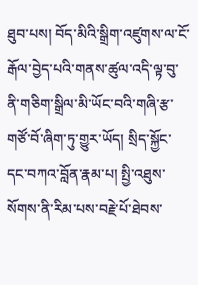ཐུབ་པས། བོད་མིའི་སྒྲིག་འཛུགས་ལ་ངོ་རྒོལ་བྱེད་པའི་གནས་ཚུལ་འདི་ལྟ་བུ་ནི་གཅིག་སྒྲིལ་མི་ཡོང་བའི་གཞི་རྩ་གཙོ་བོ་ཞིག་ཏུ་གྱུར་ཡོད། སྲིད་སྐྱོང་དང་བཀའ་བློན་རྣམ་པ། སྤྱི་འཐུས་སོགས་ནི་རིམ་པས་བརྗེ་པོ་ཐེབས་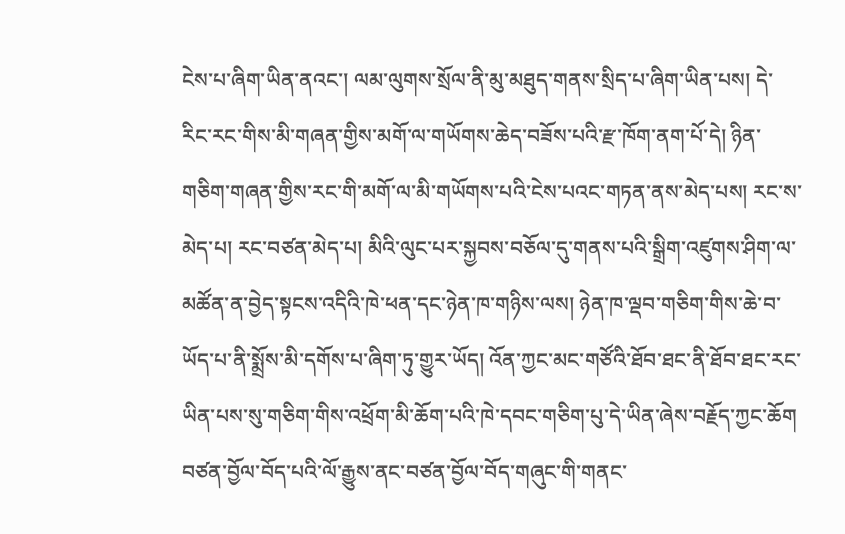ངེས་པ་ཞིག་ཡིན་ནའང་། ལམ་ལུགས་སྲོལ་ནི་མུ་མཐུད་གནས་སྲིད་པ་ཞིག་ཡིན་པས། དེ་རིང་རང་གིས་མི་གཞན་གྱིས་མགོ་ལ་གཡོགས་ཆེད་བཟོས་པའི་རྫ་ཁོག་ནག་པོ་དེ། ཉིན་གཅིག་གཞན་གྱིས་རང་གི་མགོ་ལ་མི་གཡོགས་པའི་ངེས་པའང་གཏན་ནས་མེད་པས། རང་ས་མེད་པ། རང་བཙན་མེད་པ། མིའི་ལུང་པར་སྐྱབས་བཅོལ་དུ་གནས་པའི་སྒྲིག་འཛུགས་ཤིག་ལ་མཚོན་ན་བྱེད་སྟངས་འདིའི་ཁེ་ཕན་དང་ཉེན་ཁ་གཉིས་ལས། ཉེན་ཁ་ལྡབ་གཅིག་གིས་ཆེ་བ་ཡོད་པ་ནི་སྨྲོས་མི་དགོས་པ་ཞིག་ཏུ་གྱུར་ཡོད། འོན་ཀྱང་མང་གཙོའི་ཐོབ་ཐང་ནི་ཐོབ་ཐང་རང་ཡིན་པས་སུ་གཅིག་གིས་འཕྲོག་མི་ཆོག་པའི་ཁེ་དབང་གཅིག་པུ་དེ་ཡིན་ཞེས་བརྗོད་ཀྱང་ཆོག
བཙན་བྱོལ་བོད་པའི་ལོ་རྒྱུས་ནང་བཙན་བྱོལ་བོད་གཞུང་གི་གནང་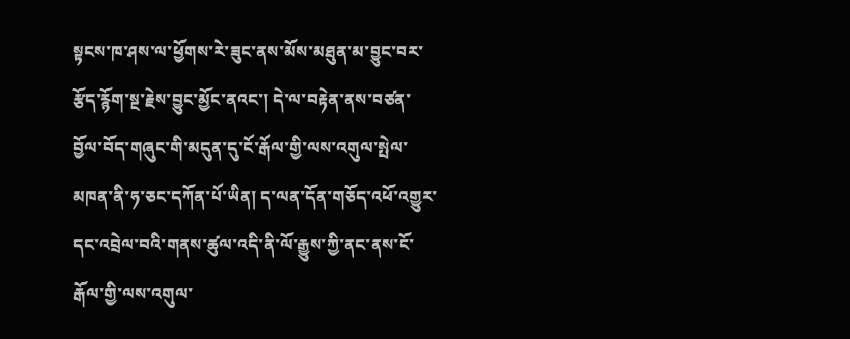སྟངས་ཁ་ཤས་ལ་ཕྱོགས་རེ་ཟུང་ནས་མོས་མཐུན་མ་བྱུང་བར་རྩོད་རྙོག་སྔ་རྗེས་བྱུང་མྱོང་ནའང་། དེ་ལ་བརྟེན་ནས་བཙན་བྱོལ་བོད་གཞུང་གི་མདུན་དུ་ངོ་རྒོལ་གྱི་ལས་འགུལ་སྤེལ་མཁན་ནི་ཧ་ཅང་དཀོན་པོ་ཡིན། ད་ལན་དོན་གཅོད་འཕོ་འགྱུར་དང་འབྲེལ་བའི་གནས་ཚུལ་འདི་ནི་ལོ་རྒྱུས་ཀྱི་ནང་ནས་ངོ་རྒོལ་གྱི་ལས་འགུལ་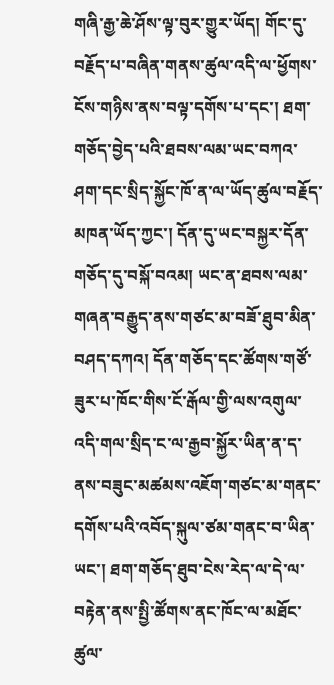གཞི་རྒྱ་ཆེ་ཤོས་ལྟ་བུར་གྱུར་ཡོད། གོང་དུ་བརྗོད་པ་བཞིན་གནས་ཚུལ་འདི་ལ་ཕྱོགས་ངོས་གཉིས་ནས་བལྟ་དགོས་པ་དང་། ཐག་གཅོད་བྱེད་པའི་ཐབས་ལམ་ཡང་བཀའ་ཤག་དང་སྲིད་སྐྱོང་ཁོ་ན་ལ་ཡོད་ཚུལ་བརྗོད་མཁན་ཡོད་ཀྱང་། དོན་དུ་ཡང་བསྐྱར་དོན་གཅོད་དུ་བསྐོ་བའམ། ཡང་ན་ཐབས་ལམ་གཞན་བརྒྱུད་ནས་གཙང་མ་བཟོ་ཐུབ་མིན་བཤད་དཀའ། དོན་གཅོད་དང་ཚོགས་གཙོ་ཟུར་པ་ཁོང་གིས་ངོ་རྒོལ་གྱི་ལས་འགུལ་འདི་གལ་སྲིད་ང་ལ་རྒྱབ་སྐྱོར་ཡིན་ན་ད་ནས་བཟུང་མཚམས་འཇོག་གཙང་མ་གནང་དགོས་པའི་འབོད་སྐུལ་ཙམ་གནང་བ་ཡིན་ཡང་། ཐག་གཅོད་ཐུབ་ངེས་རེད་ལ་དེ་ལ་བརྟེན་ནས་སྤྱི་ཚོགས་ནང་ཁོང་ལ་མཐོང་ཚུལ་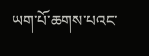ཡག་པོ་ཆགས་པའང་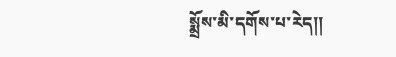སྨྲོས་མི་དགོས་པ་རེད།།